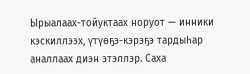Ырыалаах-тойуктаах норуот — инники кэскиллээх, үтүөҕэ-кэрэҕэ тардыһар аналлаах диэн этэллэр. Саха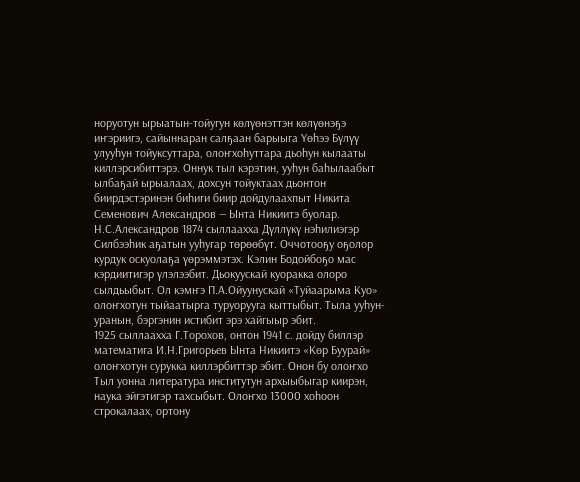норуотун ырыатын-тойугун көлүөнэттэн көлүөнэҕэ иҥэриигэ, сайыннаран салҕаан барыыга Үөһээ Бүлүү улууһун тойуксуттара, олоҥхоһуттара дьоһун кылааты киллэрсибиттэрэ. Оннук тыл кэрэтин, ууһун баһылаабыт ылбаҕай ырыалаах, дохсун тойуктаах дьонтон биирдэстэринэн биһиги биир дойдулаахпыт Никита Семенович Александров — Ынта Никиитэ буолар.
Н.С.Александров 1874 сыллаахха Дүллүкү нэһилиэгэр Силбээһик аҕатын ууһугар төрөөбүт. Оччотооҕу оҕолор курдук оскуолаҕа үөрэммэтэх. Кэлин Бодойбоҕо мас кэрдиитигэр үлэлээбит. Дьокуускай куоракка олоро сылдьыбыт. Ол кэмҥэ П.А.Ойуунускай «Туйаарыма Куо» олоҥхотун тыйаатырга туруорууга кыттыбыт. Тыла ууһун-уранын, бэргэнин истибит эрэ хайгыыр эбит.
1925 сыллаахха Г.Торохов, онтон 1941 с. дойду биллэр математига И.Н.Григорьев Ынта Никиитэ «Көр Буурай» олоҥхотун сурукка киллэрбиттэр эбит. Онон бу олоҥхо Тыл уонна литература институтун архыыбыгар киирэн, наука эйгэтигэр тахсыбыт. Олоҥхо 13000 хоһоон строкалаах, ортону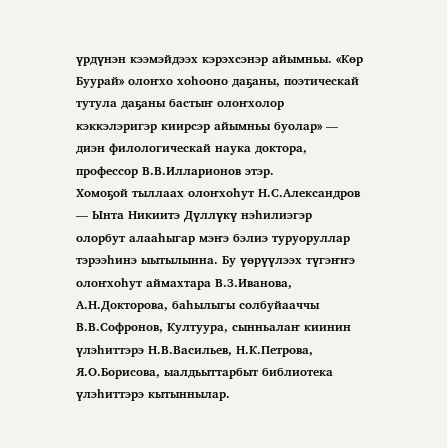үрдүнэн кээмэйдээх кэрэхсэнэр айымньы. «Көр Буурай» олоҥхо хоһооно даҕаны, поэтическай тутула даҕаны бастыҥ олоҥхолор кэккэлэригэр киирсэр айымньы буолар» — диэн филологическай наука доктора, профессор В.В.Илларионов этэр.
Хомоҕой тыллаах олоҥхоһут Н.С.Александров — Ынта Никиитэ Дүллүкү нэһилиэгэр олорбут алааһыгар мэҥэ бэлиэ туруоруллар тэрээһинэ ыытылынна. Бу үөрүүлээх түгэҥҥэ олоҥхоһут аймахтара В.З.Иванова, А.Н.Докторова, баһылыгы солбуйааччы В.В.Софронов, Култуура, сынньалаҥ киинин үлэһиттэрэ Н.В.Васильев, Н.К.Петрова, Я.О.Борисова, ыалдьыттарбыт библиотека үлэһиттэрэ кытыннылар.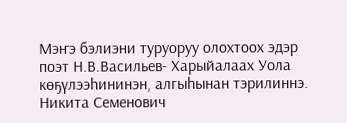Мэҥэ бэлиэни туруоруу олохтоох эдэр поэт Н.В.Васильев- Харыйалаах Уола көҕүлээһининэн, алгыһынан тэрилиннэ.
Никита Семенович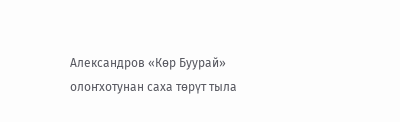Александров «Көр Буурай» олоҥхотунан саха төрүт тыла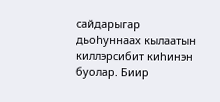сайдарыгар дьоһуннаах кылаатын киллэрсибит киһинэн буолар. Биир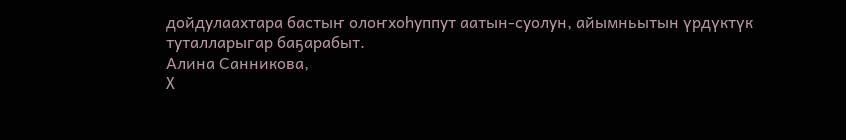дойдулаахтара бастыҥ олоҥхоһуппут аатын-суолун, айымньытын үрдүктүк туталларыгар баҕарабыт.
Алина Санникова,
X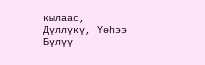кылаас,
Дүллүкү, Үөһээ Бүлүү